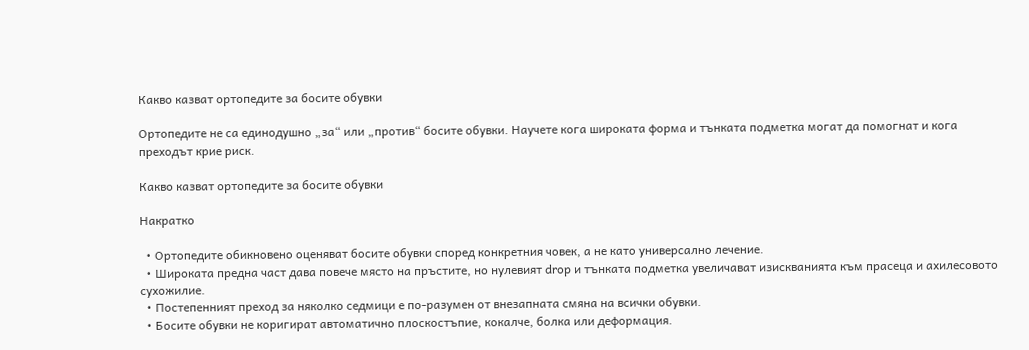Какво казват ортопедите за босите обувки

Ортопедите не са единодушно „за“ или „против“ босите обувки. Научете кога широката форма и тънката подметка могат да помогнат и кога преходът крие риск.

Какво казват ортопедите за босите обувки

Накратко

  • Ортопедите обикновено оценяват босите обувки според конкретния човек, а не като универсално лечение.
  • Широката предна част дава повече място на пръстите, но нулевият drop и тънката подметка увеличават изискванията към прасеца и ахилесовото сухожилие.
  • Постепенният преход за няколко седмици е по-разумен от внезапната смяна на всички обувки.
  • Босите обувки не коригират автоматично плоскостъпие, кокалче, болка или деформация.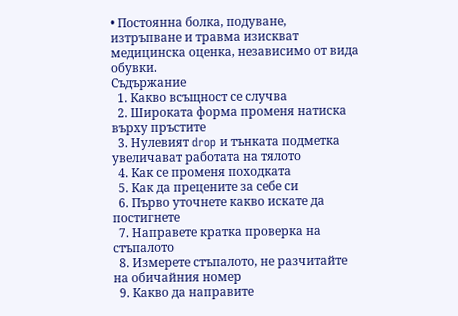• Постоянна болка, подуване, изтръпване и травма изискват медицинска оценка, независимо от вида обувки.
Съдържание
  1. Какво всъщност се случва
  2. Широката форма променя натиска върху пръстите
  3. Нулевият drop и тънката подметка увеличават работата на тялото
  4. Как се променя походката
  5. Как да прецените за себе си
  6. Първо уточнете какво искате да постигнете
  7. Направете кратка проверка на стъпалото
  8. Измерете стъпалото, не разчитайте на обичайния номер
  9. Какво да направите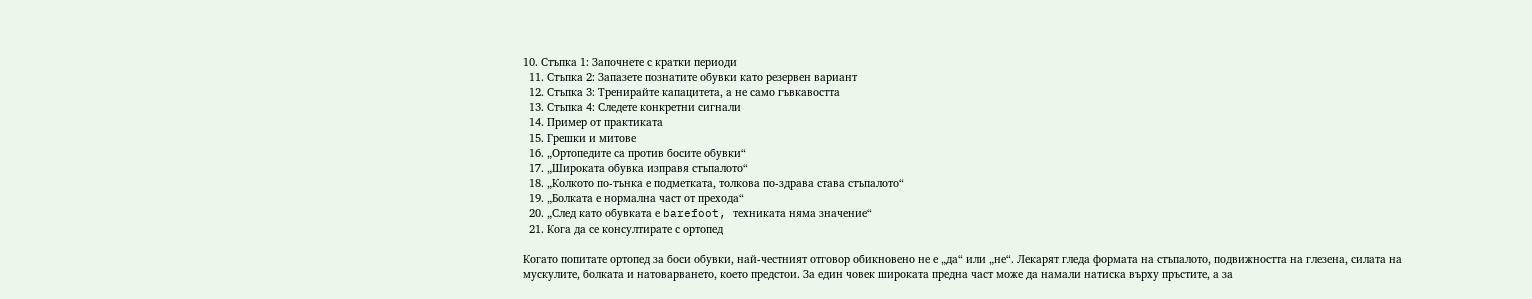10. Стъпка 1: Започнете с кратки периоди
  11. Стъпка 2: Запазете познатите обувки като резервен вариант
  12. Стъпка 3: Тренирайте капацитета, а не само гъвкавостта
  13. Стъпка 4: Следете конкретни сигнали
  14. Пример от практиката
  15. Грешки и митове
  16. „Ортопедите са против босите обувки“
  17. „Широката обувка изправя стъпалото“
  18. „Колкото по-тънка е подметката, толкова по-здрава става стъпалото“
  19. „Болката е нормална част от прехода“
  20. „След като обувката е barefoot, техниката няма значение“
  21. Кога да се консултирате с ортопед

Когато попитате ортопед за боси обувки, най-честният отговор обикновено не е „да“ или „не“. Лекарят гледа формата на стъпалото, подвижността на глезена, силата на мускулите, болката и натоварването, което предстои. За един човек широката предна част може да намали натиска върху пръстите, а за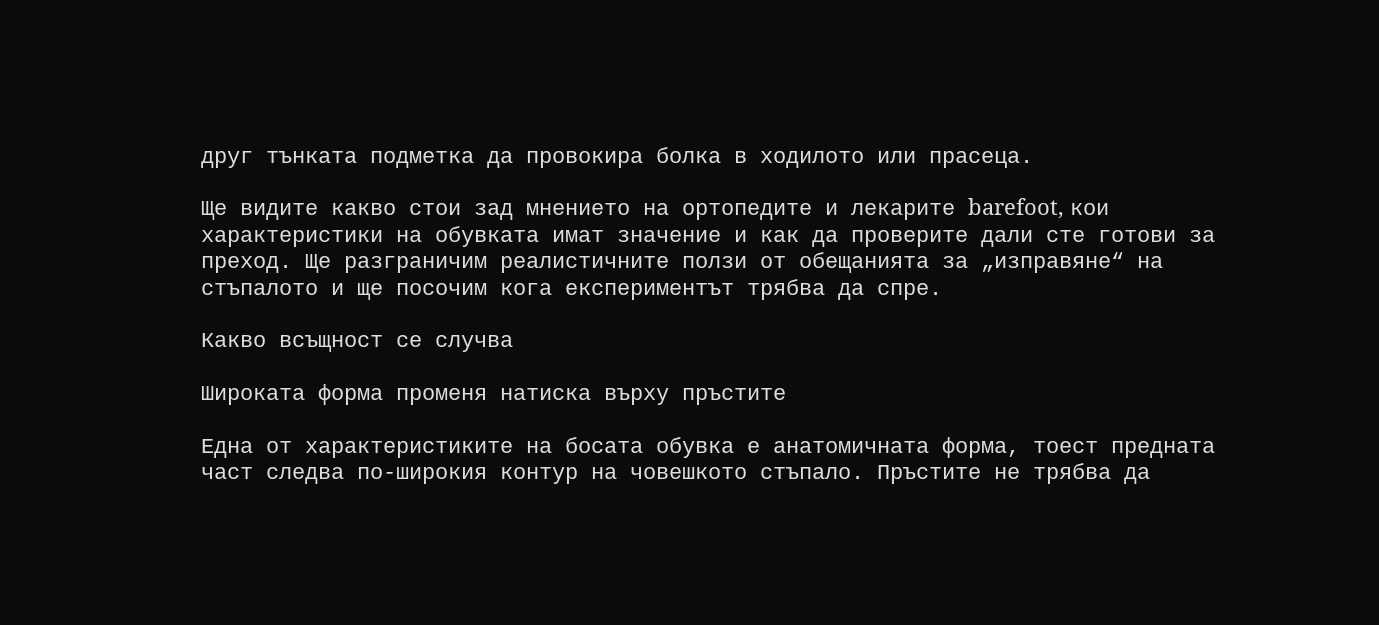друг тънката подметка да провокира болка в ходилото или прасеца.

Ще видите какво стои зад мнението на ортопедите и лекарите barefoot, кои характеристики на обувката имат значение и как да проверите дали сте готови за преход. Ще разграничим реалистичните ползи от обещанията за „изправяне“ на стъпалото и ще посочим кога експериментът трябва да спре.

Какво всъщност се случва

Широката форма променя натиска върху пръстите

Една от характеристиките на босата обувка е анатомичната форма, тоест предната част следва по-широкия контур на човешкото стъпало. Пръстите не трябва да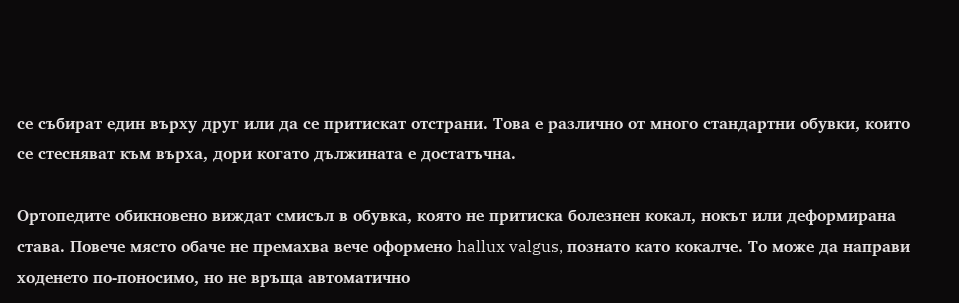се събират един върху друг или да се притискат отстрани. Това е различно от много стандартни обувки, които се стесняват към върха, дори когато дължината е достатъчна.

Ортопедите обикновено виждат смисъл в обувка, която не притиска болезнен кокал, нокът или деформирана става. Повече място обаче не премахва вече оформено hallux valgus, познато като кокалче. То може да направи ходенето по-поносимо, но не връща автоматично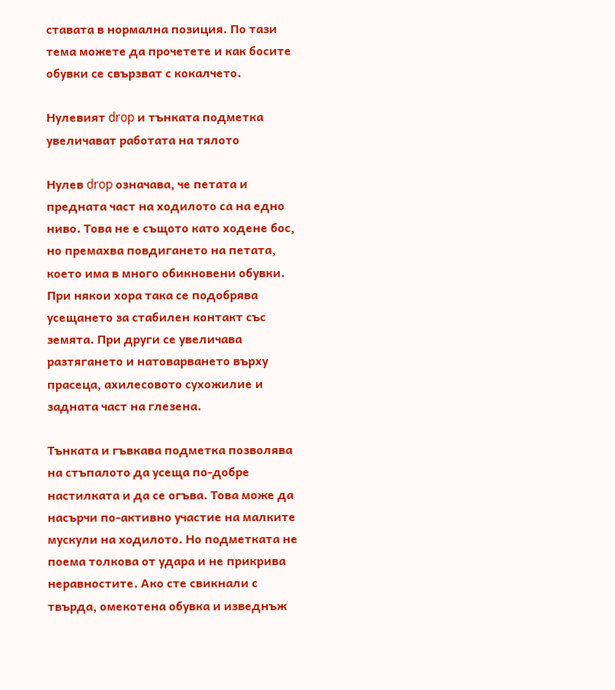ставата в нормална позиция. По тази тема можете да прочетете и как босите обувки се свързват с кокалчето.

Нулевият drop и тънката подметка увеличават работата на тялото

Нулев drop означава, че петата и предната част на ходилото са на едно ниво. Това не е същото като ходене бос, но премахва повдигането на петата, което има в много обикновени обувки. При някои хора така се подобрява усещането за стабилен контакт със земята. При други се увеличава разтягането и натоварването върху прасеца, ахилесовото сухожилие и задната част на глезена.

Тънката и гъвкава подметка позволява на стъпалото да усеща по-добре настилката и да се огъва. Това може да насърчи по-активно участие на малките мускули на ходилото. Но подметката не поема толкова от удара и не прикрива неравностите. Ако сте свикнали с твърда, омекотена обувка и изведнъж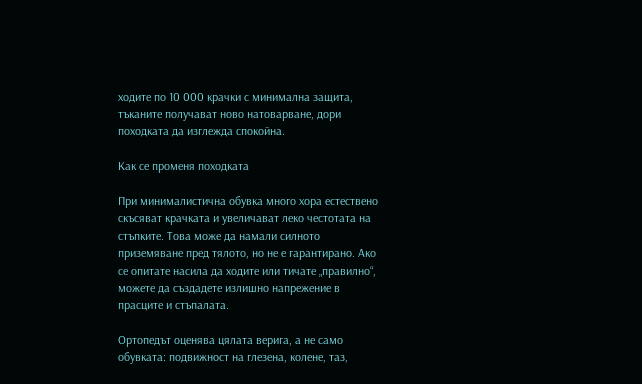ходите по 10 000 крачки с минимална защита, тъканите получават ново натоварване, дори походката да изглежда спокойна.

Как се променя походката

При минималистична обувка много хора естествено скъсяват крачката и увеличават леко честотата на стъпките. Това може да намали силното приземяване пред тялото, но не е гарантирано. Ако се опитате насила да ходите или тичате „правилно“, можете да създадете излишно напрежение в прасците и стъпалата.

Ортопедът оценява цялата верига, а не само обувката: подвижност на глезена, колене, таз,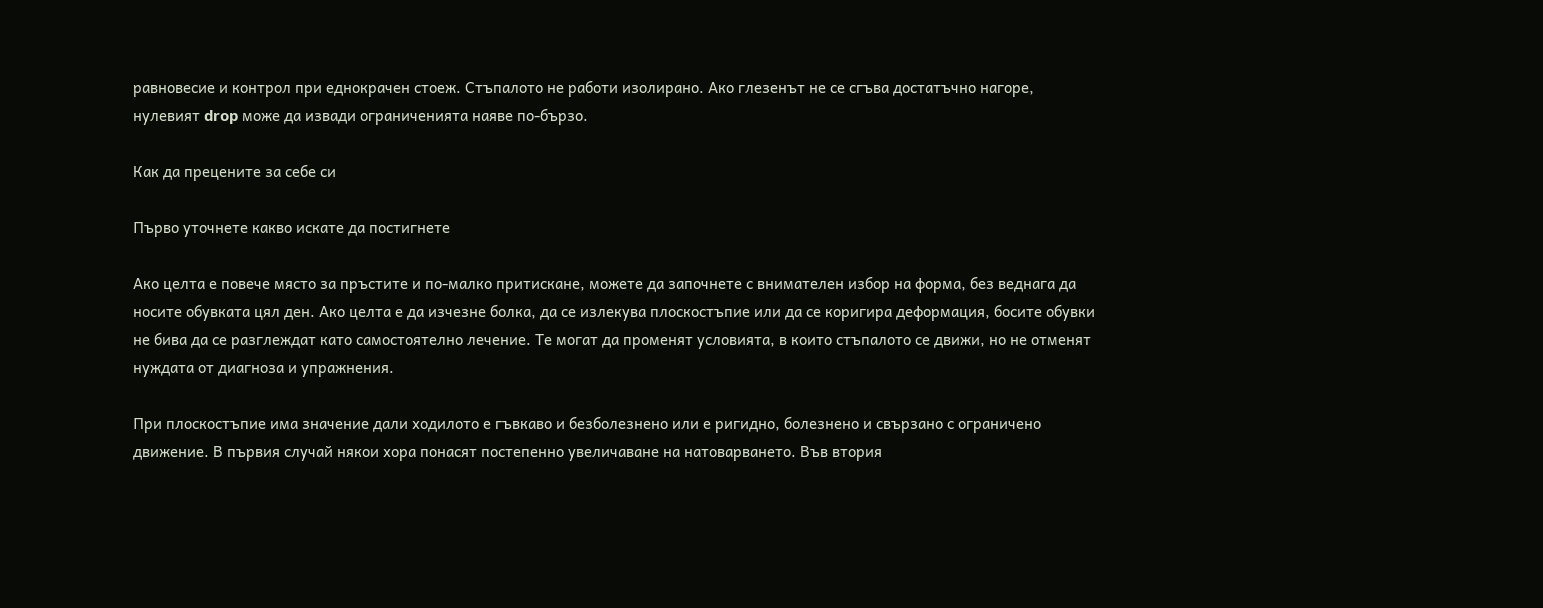равновесие и контрол при еднокрачен стоеж. Стъпалото не работи изолирано. Ако глезенът не се сгъва достатъчно нагоре, нулевият drop може да извади ограниченията наяве по-бързо.

Как да прецените за себе си

Първо уточнете какво искате да постигнете

Ако целта е повече място за пръстите и по-малко притискане, можете да започнете с внимателен избор на форма, без веднага да носите обувката цял ден. Ако целта е да изчезне болка, да се излекува плоскостъпие или да се коригира деформация, босите обувки не бива да се разглеждат като самостоятелно лечение. Те могат да променят условията, в които стъпалото се движи, но не отменят нуждата от диагноза и упражнения.

При плоскостъпие има значение дали ходилото е гъвкаво и безболезнено или е ригидно, болезнено и свързано с ограничено движение. В първия случай някои хора понасят постепенно увеличаване на натоварването. Във втория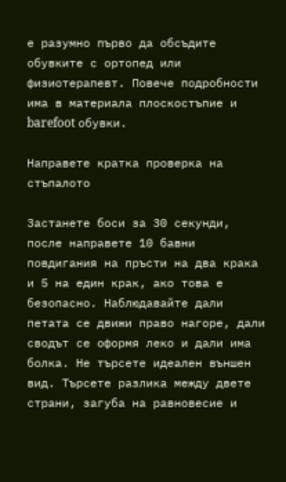е разумно първо да обсъдите обувките с ортопед или физиотерапевт. Повече подробности има в материала плоскостъпие и barefoot обувки.

Направете кратка проверка на стъпалото

Застанете боси за 30 секунди, после направете 10 бавни повдигания на пръсти на два крака и 5 на един крак, ако това е безопасно. Наблюдавайте дали петата се движи право нагоре, дали сводът се оформя леко и дали има болка. Не търсете идеален външен вид. Търсете разлика между двете страни, загуба на равновесие и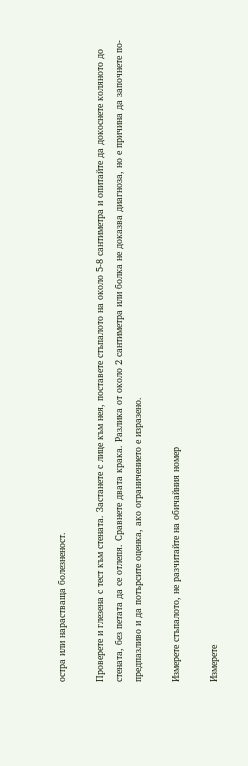остра или нарастваща болезненост.

Проверете и глезена с тест към стената. Застанете с лице към нея, поставете стъпалото на около 5-8 сантиметра и опитайте да докоснете коляното до стената, без петата да се отлепя. Сравнете двата крака. Разлика от около 2 сантиметра или болка не доказва диагноза, но е причина да започнете по-предпазливо и да потърсите оценка, ако ограничението е изразено.

Измерете стъпалото, не разчитайте на обичайния номер

Измерете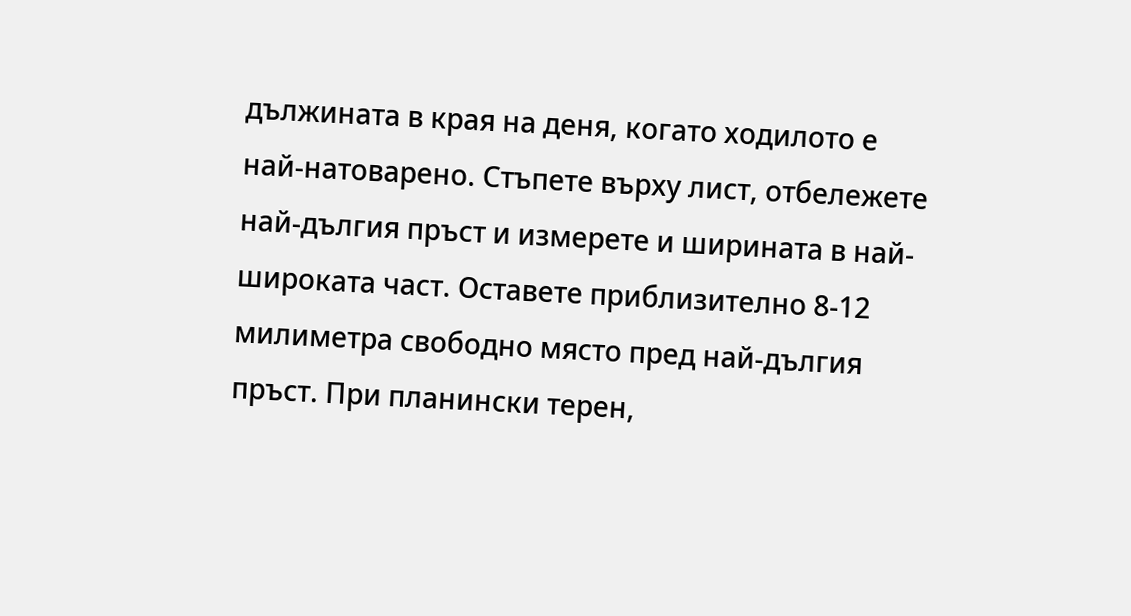дължината в края на деня, когато ходилото е най-натоварено. Стъпете върху лист, отбележете най-дългия пръст и измерете и ширината в най-широката част. Оставете приблизително 8-12 милиметра свободно място пред най-дългия пръст. При планински терен,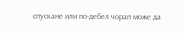спускане или по-дебел чорап може да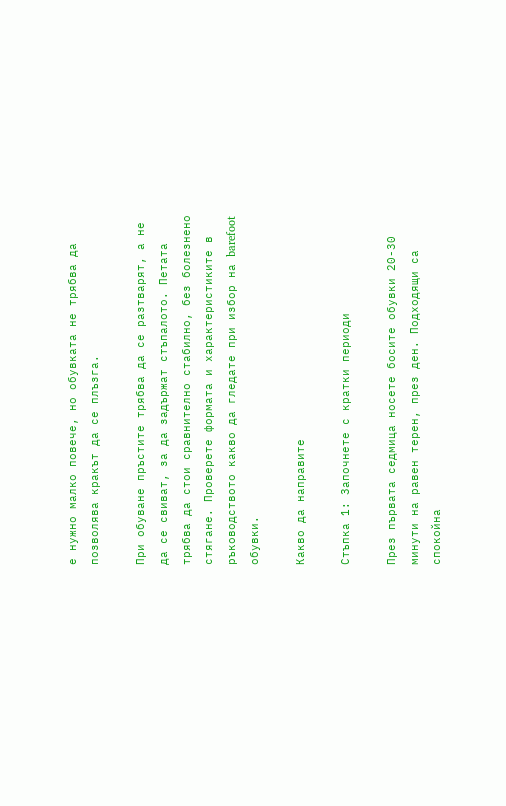е нужно малко повече, но обувката не трябва да позволява кракът да се плъзга.

При обуване пръстите трябва да се разтварят, а не да се свиват, за да задържат стъпалото. Петата трябва да стои сравнително стабилно, без болезнено стягане. Проверете формата и характеристиките в ръководството какво да гледате при избор на barefoot обувки.

Какво да направите

Стъпка 1: Започнете с кратки периоди

През първата седмица носете босите обувки 20-30 минути на равен терен, през ден. Подходящи са спокойна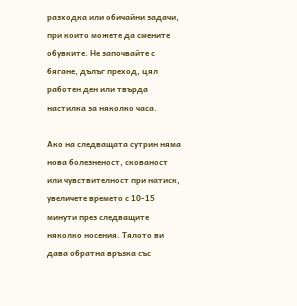разходка или обичайни задачи, при които можете да смените обувките. Не започвайте с бягане, дълъг преход, цял работен ден или твърда настилка за няколко часа.

Ако на следващата сутрин няма нова болезненост, скованост или чувствителност при натиск, увеличете времето с 10-15 минути през следващите няколко носения. Тялото ви дава обратна връзка със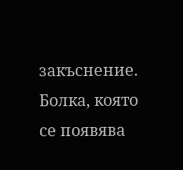закъснение. Болка, която се появява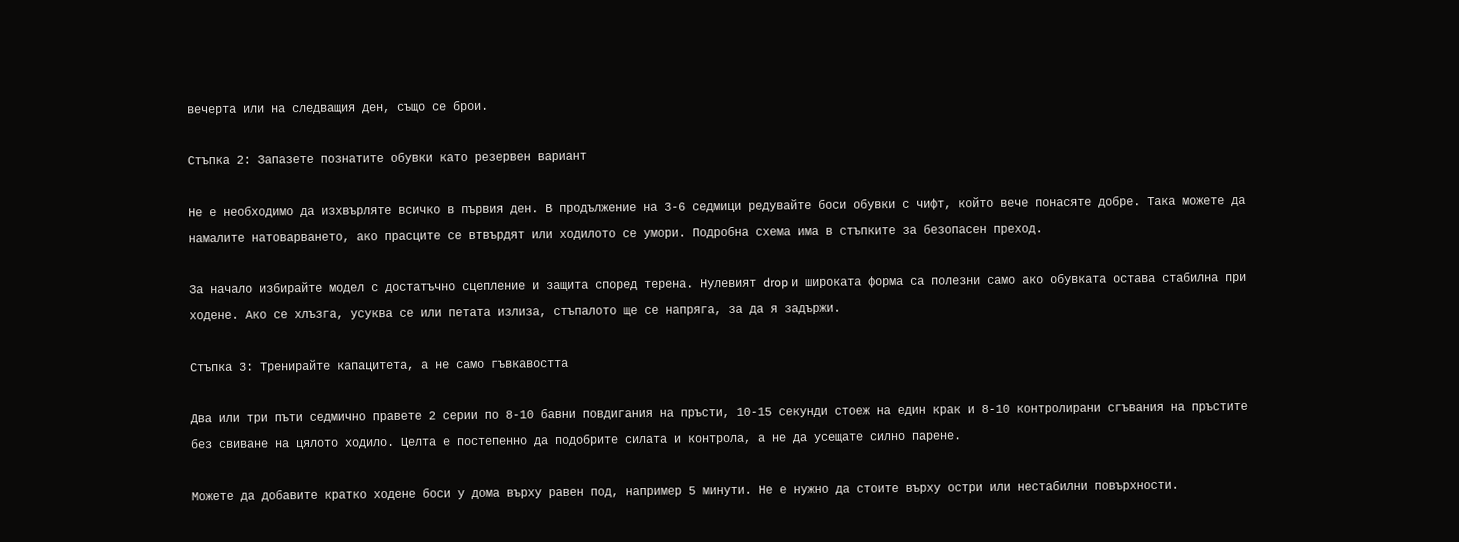вечерта или на следващия ден, също се брои.

Стъпка 2: Запазете познатите обувки като резервен вариант

Не е необходимо да изхвърляте всичко в първия ден. В продължение на 3-6 седмици редувайте боси обувки с чифт, който вече понасяте добре. Така можете да намалите натоварването, ако прасците се втвърдят или ходилото се умори. Подробна схема има в стъпките за безопасен преход.

За начало избирайте модел с достатъчно сцепление и защита според терена. Нулевият drop и широката форма са полезни само ако обувката остава стабилна при ходене. Ако се хлъзга, усуква се или петата излиза, стъпалото ще се напряга, за да я задържи.

Стъпка 3: Тренирайте капацитета, а не само гъвкавостта

Два или три пъти седмично правете 2 серии по 8-10 бавни повдигания на пръсти, 10-15 секунди стоеж на един крак и 8-10 контролирани сгъвания на пръстите без свиване на цялото ходило. Целта е постепенно да подобрите силата и контрола, а не да усещате силно парене.

Можете да добавите кратко ходене боси у дома върху равен под, например 5 минути. Не е нужно да стоите върху остри или нестабилни повърхности.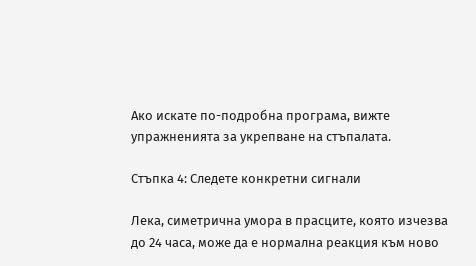Ако искате по-подробна програма, вижте упражненията за укрепване на стъпалата.

Стъпка 4: Следете конкретни сигнали

Лека, симетрична умора в прасците, която изчезва до 24 часа, може да е нормална реакция към ново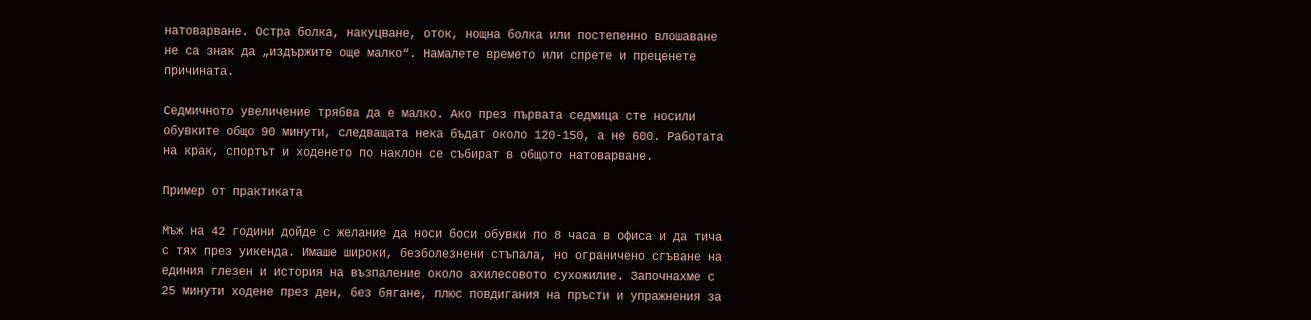натоварване. Остра болка, накуцване, оток, нощна болка или постепенно влошаване не са знак да „издържите още малко“. Намалете времето или спрете и преценете причината.

Седмичното увеличение трябва да е малко. Ако през първата седмица сте носили обувките общо 90 минути, следващата нека бъдат около 120-150, а не 600. Работата на крак, спортът и ходенето по наклон се събират в общото натоварване.

Пример от практиката

Мъж на 42 години дойде с желание да носи боси обувки по 8 часа в офиса и да тича с тях през уикенда. Имаше широки, безболезнени стъпала, но ограничено сгъване на единия глезен и история на възпаление около ахилесовото сухожилие. Започнахме с 25 минути ходене през ден, без бягане, плюс повдигания на пръсти и упражнения за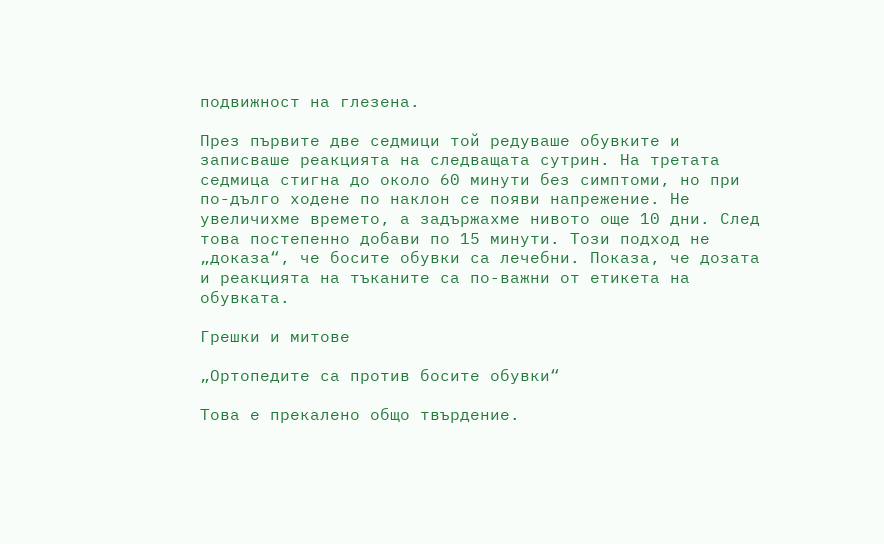подвижност на глезена.

През първите две седмици той редуваше обувките и записваше реакцията на следващата сутрин. На третата седмица стигна до около 60 минути без симптоми, но при по-дълго ходене по наклон се появи напрежение. Не увеличихме времето, а задържахме нивото още 10 дни. След това постепенно добави по 15 минути. Този подход не „доказа“, че босите обувки са лечебни. Показа, че дозата и реакцията на тъканите са по-важни от етикета на обувката.

Грешки и митове

„Ортопедите са против босите обувки“

Това е прекалено общо твърдение.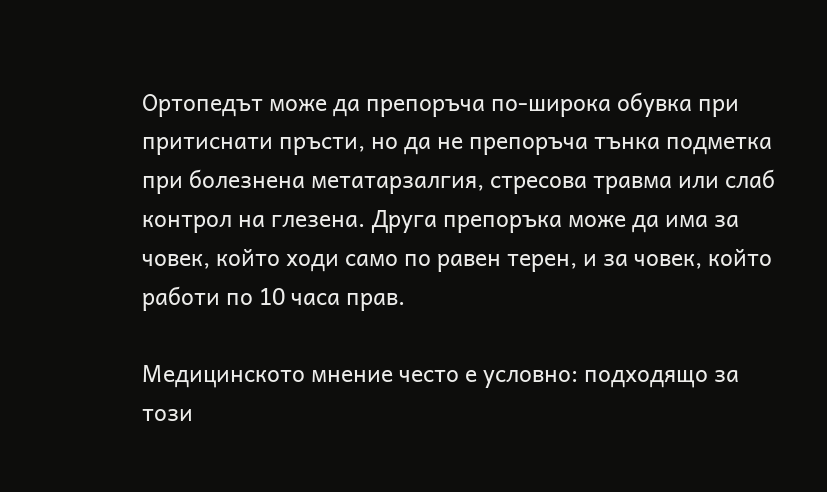Ортопедът може да препоръча по-широка обувка при притиснати пръсти, но да не препоръча тънка подметка при болезнена метатарзалгия, стресова травма или слаб контрол на глезена. Друга препоръка може да има за човек, който ходи само по равен терен, и за човек, който работи по 10 часа прав.

Медицинското мнение често е условно: подходящо за този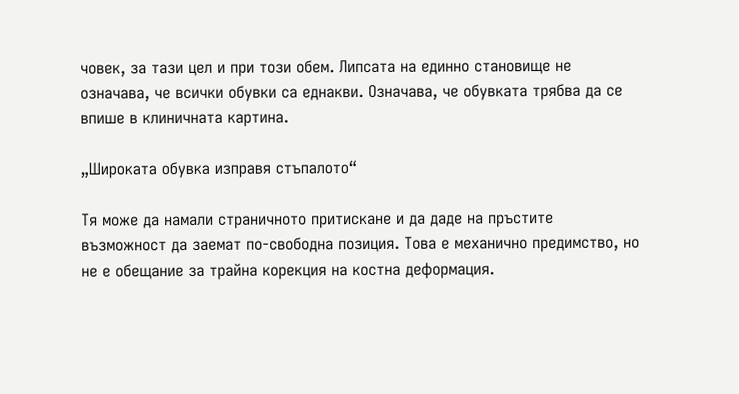човек, за тази цел и при този обем. Липсата на единно становище не означава, че всички обувки са еднакви. Означава, че обувката трябва да се впише в клиничната картина.

„Широката обувка изправя стъпалото“

Тя може да намали страничното притискане и да даде на пръстите възможност да заемат по-свободна позиция. Това е механично предимство, но не е обещание за трайна корекция на костна деформация.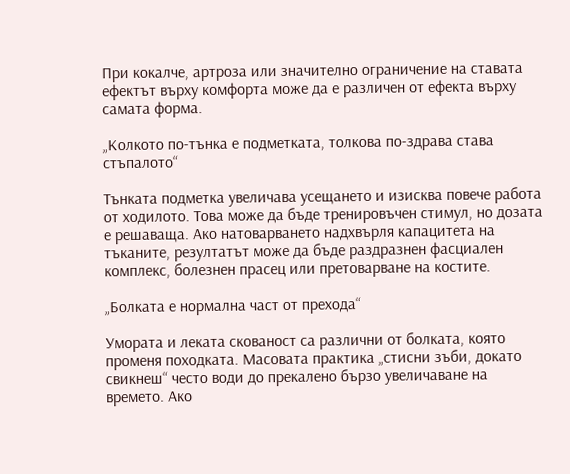При кокалче, артроза или значително ограничение на ставата ефектът върху комфорта може да е различен от ефекта върху самата форма.

„Колкото по-тънка е подметката, толкова по-здрава става стъпалото“

Тънката подметка увеличава усещането и изисква повече работа от ходилото. Това може да бъде тренировъчен стимул, но дозата е решаваща. Ако натоварването надхвърля капацитета на тъканите, резултатът може да бъде раздразнен фасциален комплекс, болезнен прасец или претоварване на костите.

„Болката е нормална част от прехода“

Умората и леката скованост са различни от болката, която променя походката. Масовата практика „стисни зъби, докато свикнеш“ често води до прекалено бързо увеличаване на времето. Ако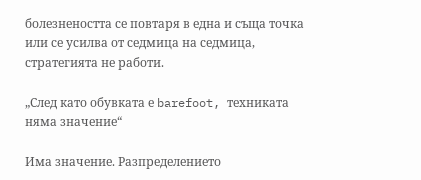болезнеността се повтаря в една и съща точка или се усилва от седмица на седмица, стратегията не работи.

„След като обувката е barefoot, техниката няма значение“

Има значение. Разпределението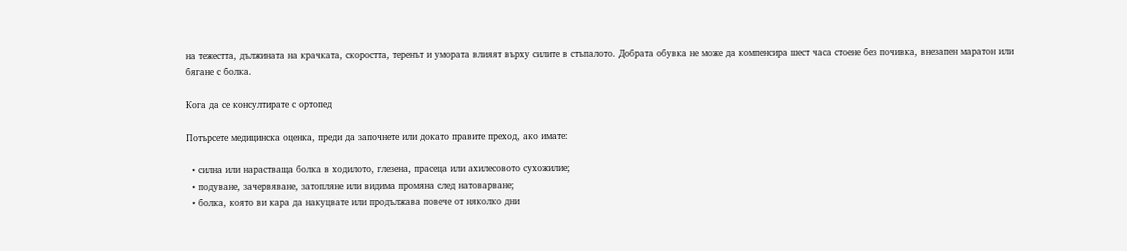на тежестта, дължината на крачката, скоростта, теренът и умората влияят върху силите в стъпалото. Добрата обувка не може да компенсира шест часа стоене без почивка, внезапен маратон или бягане с болка.

Кога да се консултирате с ортопед

Потърсете медицинска оценка, преди да започнете или докато правите преход, ако имате:

  • силна или нарастваща болка в ходилото, глезена, прасеца или ахилесовото сухожилие;
  • подуване, зачервяване, затопляне или видима промяна след натоварване;
  • болка, която ви кара да накуцвате или продължава повече от няколко дни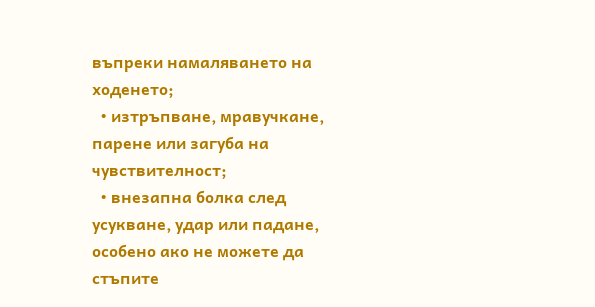въпреки намаляването на ходенето;
  • изтръпване, мравучкане, парене или загуба на чувствителност;
  • внезапна болка след усукване, удар или падане, особено ако не можете да стъпите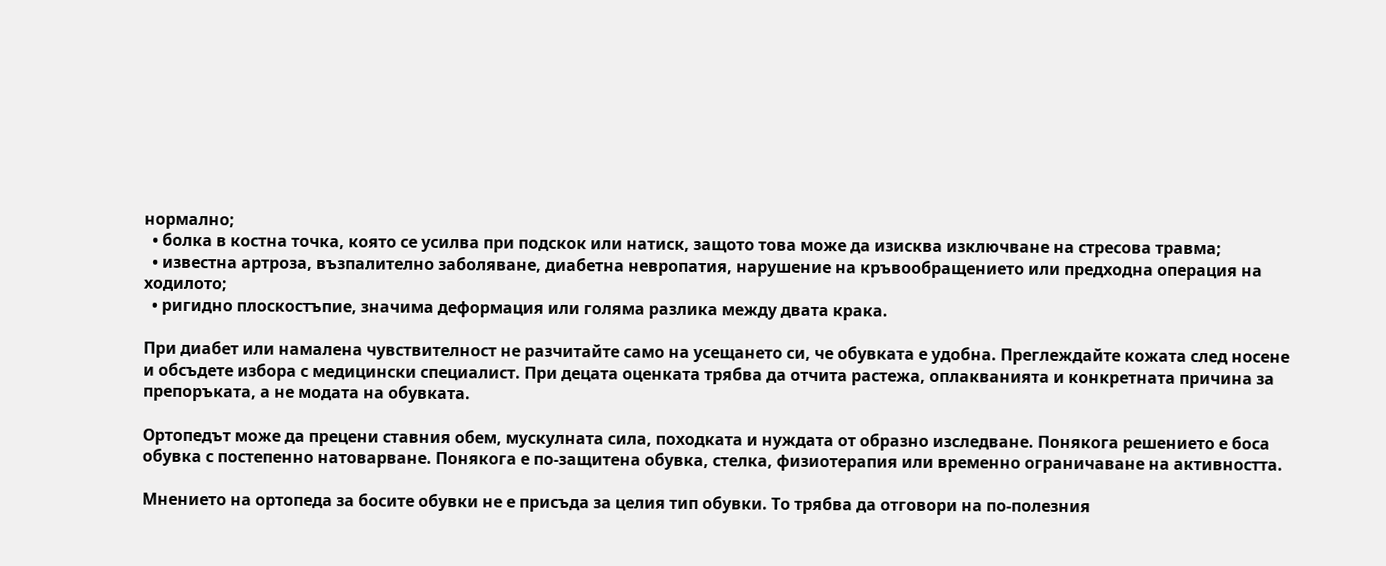нормално;
  • болка в костна точка, която се усилва при подскок или натиск, защото това може да изисква изключване на стресова травма;
  • известна артроза, възпалително заболяване, диабетна невропатия, нарушение на кръвообращението или предходна операция на ходилото;
  • ригидно плоскостъпие, значима деформация или голяма разлика между двата крака.

При диабет или намалена чувствителност не разчитайте само на усещането си, че обувката е удобна. Преглеждайте кожата след носене и обсъдете избора с медицински специалист. При децата оценката трябва да отчита растежа, оплакванията и конкретната причина за препоръката, а не модата на обувката.

Ортопедът може да прецени ставния обем, мускулната сила, походката и нуждата от образно изследване. Понякога решението е босa обувка с постепенно натоварване. Понякога е по-защитена обувка, стелка, физиотерапия или временно ограничаване на активността.

Мнението на ортопеда за босите обувки не е присъда за целия тип обувки. То трябва да отговори на по-полезния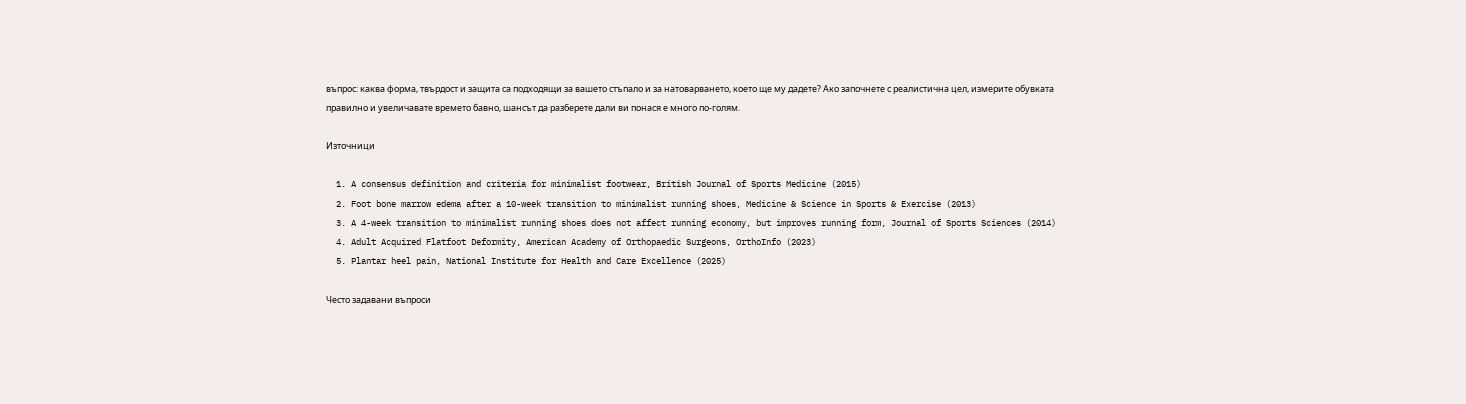въпрос: каква форма, твърдост и защита са подходящи за вашето стъпало и за натоварването, което ще му дадете? Ако започнете с реалистична цел, измерите обувката правилно и увеличавате времето бавно, шансът да разберете дали ви понася е много по-голям.

Източници

  1. A consensus definition and criteria for minimalist footwear, British Journal of Sports Medicine (2015)
  2. Foot bone marrow edema after a 10-week transition to minimalist running shoes, Medicine & Science in Sports & Exercise (2013)
  3. A 4-week transition to minimalist running shoes does not affect running economy, but improves running form, Journal of Sports Sciences (2014)
  4. Adult Acquired Flatfoot Deformity, American Academy of Orthopaedic Surgeons, OrthoInfo (2023)
  5. Plantar heel pain, National Institute for Health and Care Excellence (2025)

Често задавани въпроси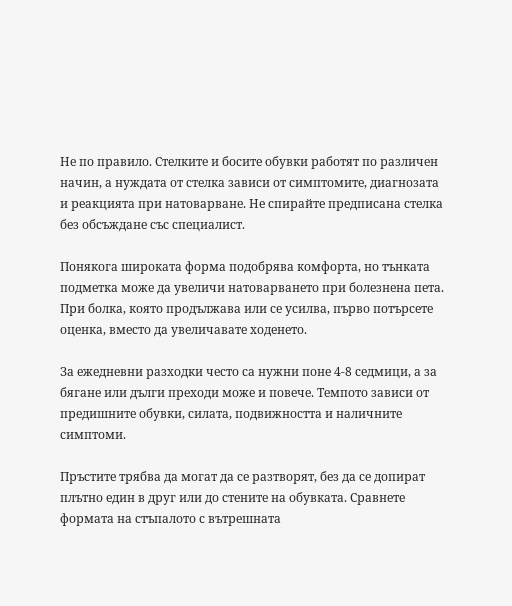Не по правило. Стелките и босите обувки работят по различен начин, а нуждата от стелка зависи от симптомите, диагнозата и реакцията при натоварване. Не спирайте предписана стелка без обсъждане със специалист.

Понякога широката форма подобрява комфорта, но тънката подметка може да увеличи натоварването при болезнена пета. При болка, която продължава или се усилва, първо потърсете оценка, вместо да увеличавате ходенето.

За ежедневни разходки често са нужни поне 4-8 седмици, а за бягане или дълги преходи може и повече. Темпото зависи от предишните обувки, силата, подвижността и наличните симптоми.

Пръстите трябва да могат да се разтворят, без да се допират плътно един в друг или до стените на обувката. Сравнете формата на стъпалото с вътрешната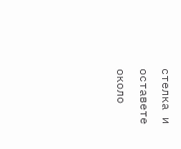стелка и оставете около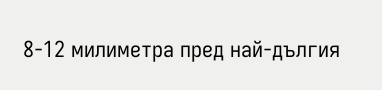8-12 милиметра пред най-дългия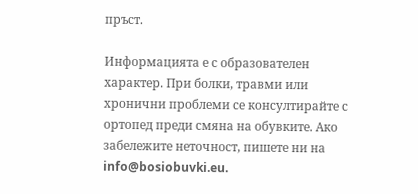пръст.

Информацията е с образователен характер. При болки, травми или хронични проблеми се консултирайте с ортопед преди смяна на обувките. Ако забележите неточност, пишете ни на info@bosiobuvki.eu.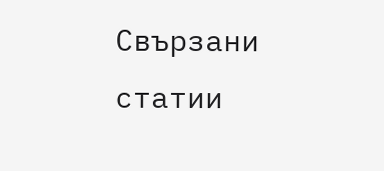Свързани статии